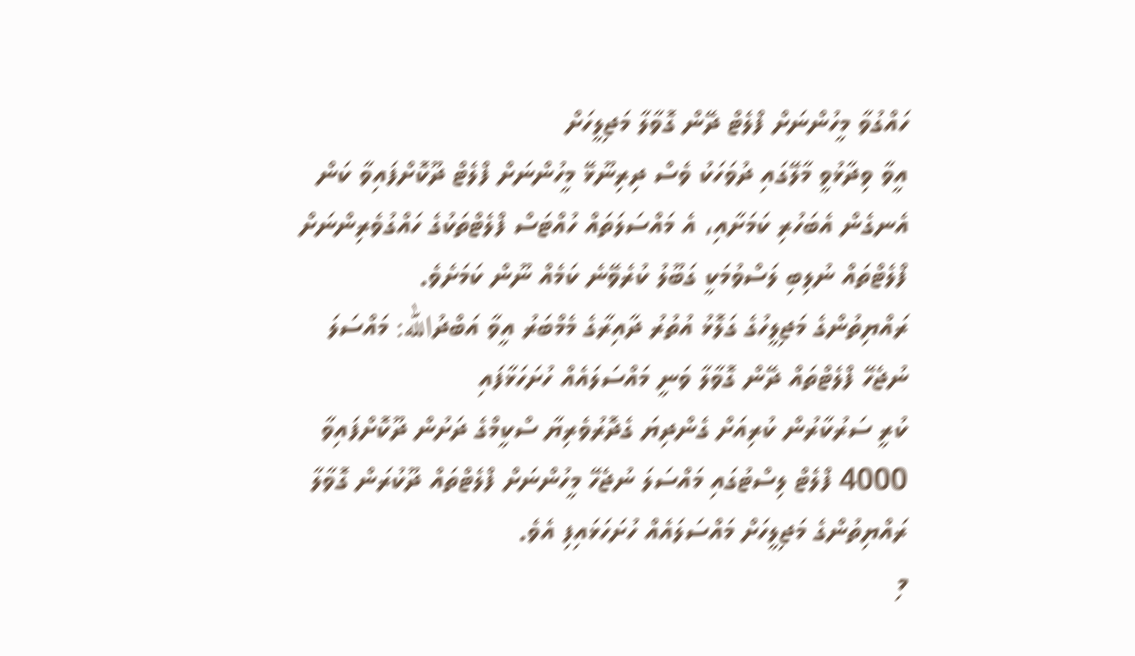ހައްގުވާ މީހުންނަށް ފްލެޓް ދޭން ގޮވާލާ މަޖިލީހަށް
އީވާ ވިދާޅުވީ މާލޭގައި ދުވަހަކު ވެސް ދިރިނޫޅޭ މީހުންނަށް ފްލެޓް ދޫކޮށްފައިވާ ކަން އެނގެން އެބަހުރި ކަމަށާއި، އެ މައްސަލަތައް ހުއްޓަސް ފްލެޓްތަކުގެ ހައްގުވެރިންނަށް ފްލެޓްތައް ނުލިބި ލަސްވުމަކީ ގަބޫލު ކުރެވޭނެ ކަމެއް ނޫން ކަމަށެވެ.
ރައްޔިތުންގެ މަޖިލީހުގެ ގަލޮޅު އުތުރު ދާއިރާގެ މެމްބަރު އީވާ އަބްދުالله: މައްސަލަ ނުޖެހޭ ފްލެޓްތައް ދޭން ގޮވާލާ ވަނީ މައްސަލައެއް ހުށަހަޅާފައި
ކުރީ ސަރުކާރުން ކުރިއަށް ގެންދިޔަ ގެދޮރުވެރިޔާ ސްކީމްގެ ދަށުން ދޫކޮށްފައިވާ 4000 ފްލެޓް ލިސްޓުގައި މައްސަލަ ނުޖެހޭ މީހުންނަށް ފްލެޓްތައް ދޫކުރަން ގޮވާލާ ރައްޔިތުންގެ މަޖިލީހަށް މައްސަލައެއް ހުށަހަޅައިފި އެވެ.
މި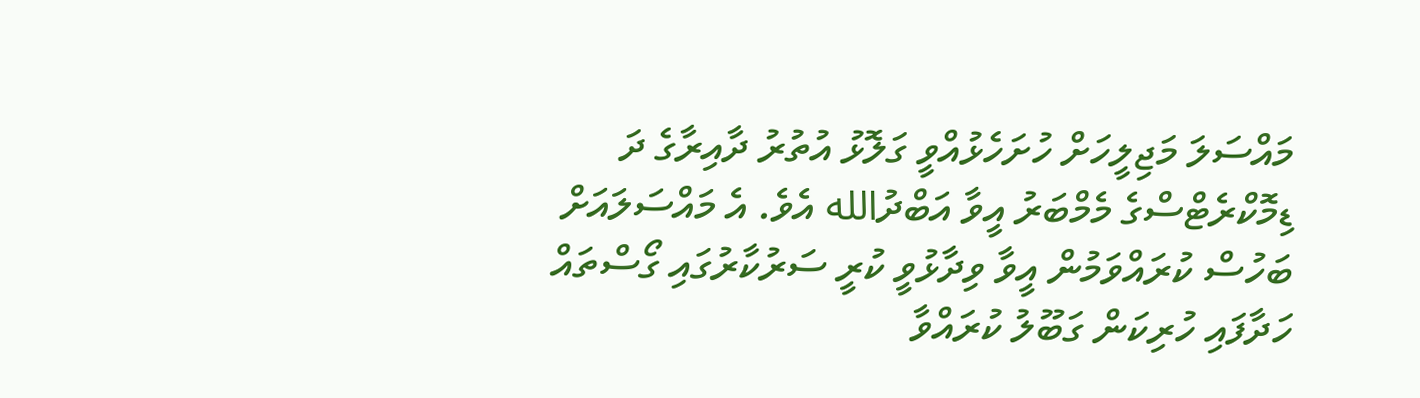މައްސަލަ މަޖިލީހަށް ހުށަހެޅުއްވީ ގަލޮޅު އުތުރު ދާއިރާގެ ދަ ޑިމޮކްރެޓްސްގެ މެމްބަރު އީވާ އަބްދުالله އެވެ. އެ މައްސަލައަށް ބަހުސް ކުރައްވަމުން އީވާ ވިދާޅުވީ ކުރީ ސަރުކާރުގައި ގޯސްތައް ހަދާފައި ހުރިކަން ގަބޫލު ކުރައްވާ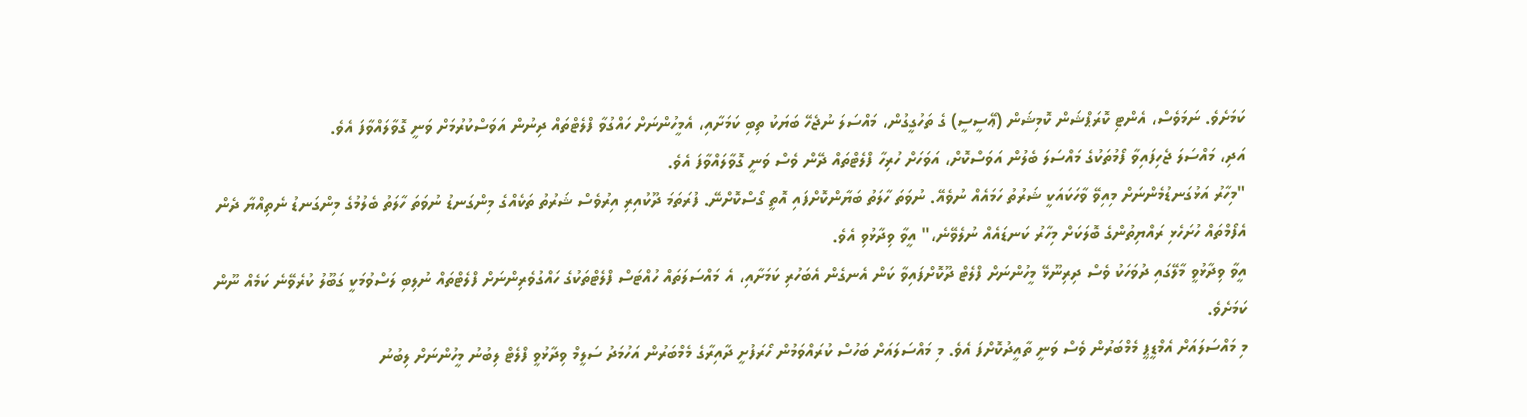ކަމަށެވެ. ނަމަވެސް، އެންޓި ކޮރަޕްޝަން ކޮމިޝަން (ޢޭސީސީ) ގެ ތަހުގީގުން، މައްސަލަ ނުޖެހޭ ބަޔަކު ތިބި ކަމަށާއި، އެމީހުންނަށް ހައްގުވާ ފްލެޓްތައް ދިނުން އަވަސްކުރުމަށް ވަނީ ގޮވާލައްވާފަ އެވެ.
އަދި، މައްސަލަ ޖެހިފައިވާ ފޯމުތަކުގެ މައްސަލަ ބެލުން އަވަސްކޮށް، އަވަހަށް ހުރިހާ ފްލެޓްތައް ދޭން ވެސް ވަނީ ގޮވާލައްވާފަ އެވެ.
"މިހާރު އަޅުގަނޑުމެންނަށް މިއިވޭ ވާހަކައަކީ ޝަރުތު ހަމައެއް ނުވެއޭ. ނުވަތަ ހާލަތު ބަޔާންކޮށްފައި އޮތީ ގޯސްކޮށްނޭ. ފުރަތަމަ ދޫކުއިރި އިރުވެސް ޝަރުތު ތަކެއްގެ މިންގަނޑު ނުވަތަ ހާލަތު ބެލުމުގެ މިންގަނޑު ނެތިއްޔާ ދެން އެފޯމްތައް ހުށަހެޅި ރައްޔިތުންގެ ބޮލަކަށް މިހާރު ކަނޑައެއް ނުލެވޭނެ،" އީވާ ވިދާޅުވި އެވެ.
އީވާ ވިދާޅުވީ މާލޭގައި ދުވަހަކު ވެސް ދިރިނޫޅޭ މީހުންނަށް ފްލެޓް ދޫކޮށްފައިވާ ކަން އެނގެން އެބަހުރި ކަމަށާއި، އެ މައްސަލަތައް ހުއްޓަސް ފްލެޓްތަކުގެ ހައްގުވެރިންނަށް ފްލެޓްތައް ނުލިބި ލަސްވުމަކީ ގަބޫލު ކުރެވޭނެ ކަމެއް ނޫން ކަމަށެވެ.
މި މައްސަލައަށް އެމްޑީޕީ މެމްބަރުން ވެސް ވަނީ ތާއީދުކޮށްފަ އެވެ. މި މައްސަލައަށް ބަހުސް ކުރައްވަމުން ހޯރަފުށީ ދާއިރާގެ މެމްބަރުން އަހުމަދު ސަލީމް ވިދާޅުވީ ފްލެޓް ލިބުނު މީހުންނަށް ލިބުނު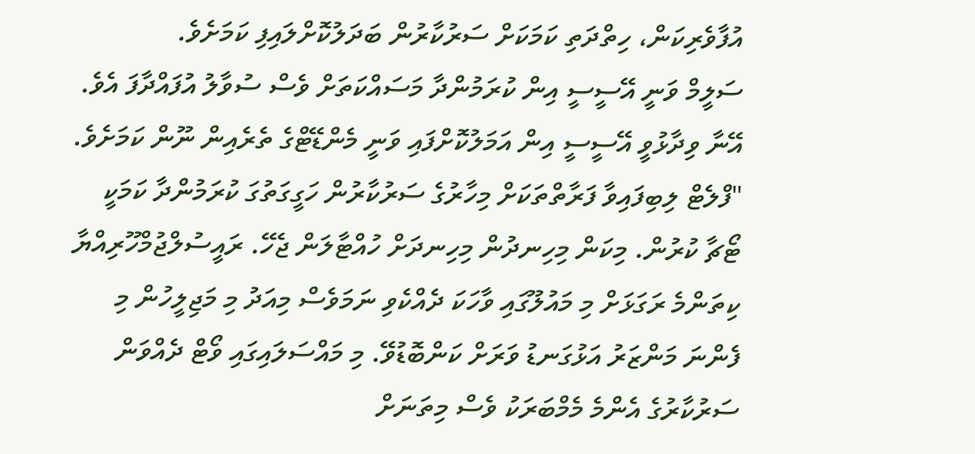އުފާވެރިކަން، ހިތްދަތި ކަމަކަށް ސަރުކާރުން ބަދަލުކޮށްލައިފި ކަމަށެވެ.
ސަލީމް ވަނީ އޭސީސީ އިން ކުރަމުންދާ މަސައްކަތަށް ވެސް ސުވާލު އުފައްދާފަ އެވެ. އޭނާ ވިދާޅުވީ އޭސީސީ އިން އަމަލުކޮށްފައި ވަނީ މެންޑޭޓްގެ ތެރެއިން ނޫން ކަމަށެވެ.
"ފްލެޓް ލިބިފައިވާ ފަރާތްތަކަށް މިހާރުގެ ސަރުކާރުން ހަގީގަތުގަ ކުރަމުންދާ ކަމަކީ ޓޯޗާ ކުރުން. މިކަން މިހިނދުން މިހިނދަށް ހުއްޓާލަން ޖެހޭ. ރައީސުލްޖުމްހޫރިއްޔާ ކިތަންމެ ރަގަޅަށް މި މައުލޫގައި ވާހަކަ ދެއްކެވި ނަމަވެސް މިއަދު މި މަޖިލީހުން މި ފެންނަ މަންޒަރު އަޅުގަނޑު ވަރަށް ކަންބޮޑުވޭ. މި މައްސަލައިގައި ވޯޓް ދެއްވަން ސަރުކާރުގެ އެންމެ މެމްބަރަކު ވެސް މިތަނަށް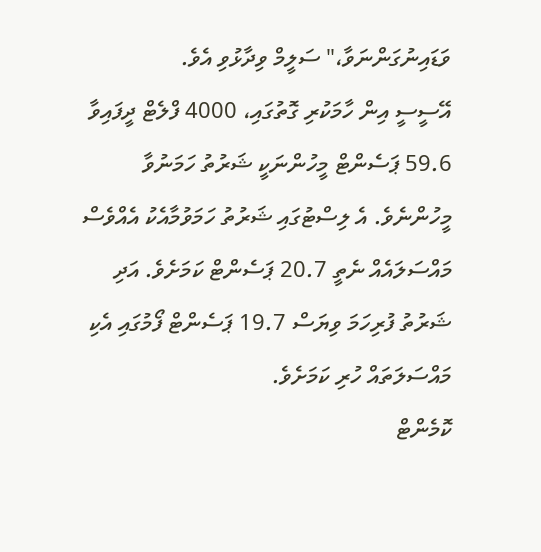ވަޑައިނުގަންނަވާ،" ސަލީމް ވިދާޅުވި އެވެ.
އޭސީސީ އިން ހާމަކުރި ގޮތުގައި، 4000 ފްލެޓް ދީފައިވާ 59.6 ޕަސެންޓް މީހުންނަކީ ޝަރުތު ހަމަނުވާ މީހުންނެވެ. އެ ލިސްޓުގައި ޝަރުތު ހަމަވުމާއެކު އެއްވެސް މައްސަލައެއް ނެތީ 20.7 ޕަސެންޓް ކަމަށެވެ. އަދި ޝަރުތު ފުރިހަމަ ވިޔަސް 19.7 ޕަސެންޓް ފޯމުގައި އެކި މައްސަލަތައް ހުރި ކަމަށެވެ.
ކޮމެންޓް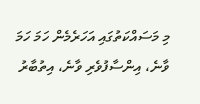މި މަސައްކަތުގައި އަހަރެމެން ހަމަ ހަމަ ވާނެ، އިންސާފުވެރި ވާނެ، އިތުބާރު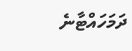ދަމަހައްޓާނެ